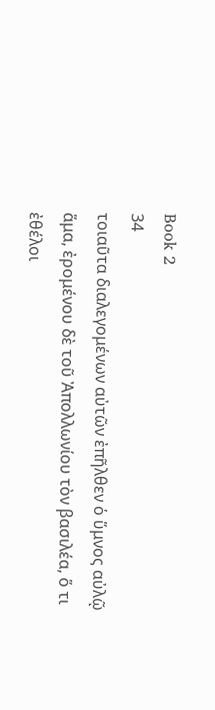Book 2
34
τοιαῦτα διαλεγομένων αὐτῶν ἐπῆλθεν ὁ ὕμνος αὐλῷ ἅμα, ἐρομένου δὲ τοῦ Ἀπολλωνίου τὸν βασιλέα, ὅ τι ἐθέλοι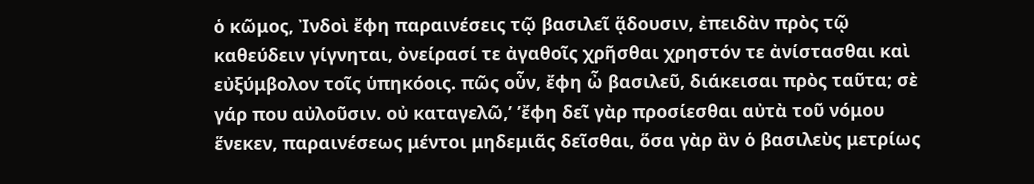ὁ κῶμος, Ἰνδοὶ ἔφη παραινέσεις τῷ βασιλεῖ ᾅδουσιν, ἐπειδὰν πρὸς τῷ καθεύδειν γίγνηται, ὀνείρασί τε ἀγαθοῖς χρῆσθαι χρηστόν τε ἀνίστασθαι καὶ εὐξύμβολον τοῖς ὑπηκόοις. πῶς οὖν, ἔφη ὦ βασιλεῦ, διάκεισαι πρὸς ταῦτα; σὲ γάρ που αὐλοῦσιν. οὐ καταγελῶ,ʼ ʼἔφη δεῖ γὰρ προσίεσθαι αὐτὰ τοῦ νόμου ἕνεκεν, παραινέσεως μέντοι μηδεμιᾶς δεῖσθαι, ὅσα γὰρ ἂν ὁ βασιλεὺς μετρίως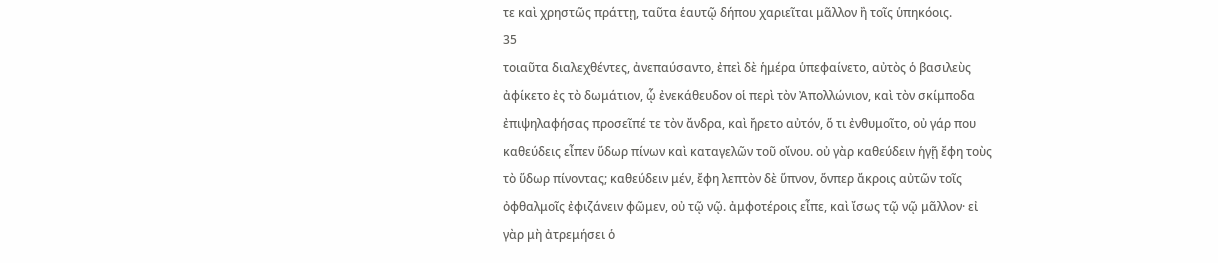τε καὶ χρηστῶς πράττῃ, ταῦτα ἑαυτῷ δήπου χαριεῖται μᾶλλον ἢ τοῖς ὑπηκόοις.
35
τοιαῦτα διαλεχθέντες, ἀνεπαύσαντο, ἐπεὶ δὲ ἡμέρα ὑπεφαίνετο, αὐτὸς ὁ βασιλεὺς ἀφίκετο ἐς τὸ δωμάτιον, ᾧ ἐνεκάθευδον οἱ περὶ τὸν Ἀπολλώνιον, καὶ τὸν σκίμποδα ἐπιψηλαφήσας προσεῖπέ τε τὸν ἄνδρα, καὶ ἤρετο αὐτόν, ὅ τι ἐνθυμοῖτο, οὐ γάρ που καθεύδεις εἶπεν ὕδωρ πίνων καὶ καταγελῶν τοῦ οἴνου. οὐ γὰρ καθεύδειν ἡγῇ ἔφη τοὺς τὸ ὕδωρ πίνοντας; καθεύδειν μέν, ἔφη λεπτὸν δὲ ὕπνον, ὅνπερ ἄκροις αὐτῶν τοῖς ὀφθαλμοῖς ἐφιζάνειν φῶμεν, οὐ τῷ νῷ. ἀμφοτέροις εἶπε, καὶ ἴσως τῷ νῷ μᾶλλον· εἰ γὰρ μὴ ἀτρεμήσει ὁ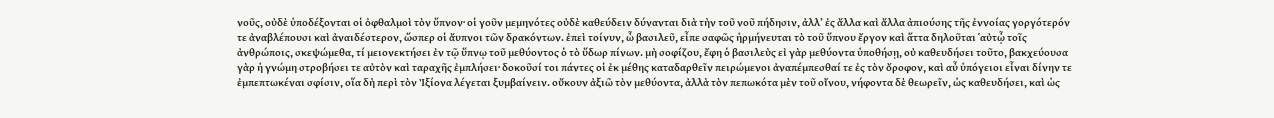νοῦς, οὐδὲ ὑποδέξονται οἱ ὀφθαλμοὶ τὸν ὕπνον· οἱ γοῦν μεμηνότες οὐδὲ καθεύδειν δύνανται διὰ τὴν τοῦ νοῦ πήδησιν, ἀλλʼ ἐς ἄλλα καὶ ἄλλα ἀπιούσης τῆς ἐννοίας γοργότερόν τε ἀναβλέπουσι καὶ ἀναιδέστερον, ὥσπερ οἱ ἄυπνοι τῶν δρακόντων. ἐπεὶ τοίνυν, ὦ βασιλεῦ, εἶπε σαφῶς ἡρμήνευται τὸ τοῦ ὕπνου ἔργον καὶ ἅττα δηλοῦται ʽαὐτᾦ τοῖς ἀνθρώποις, σκεψώμεθα, τί μειονεκτήσει ἐν τῷ ὕπνῳ τοῦ μεθύοντος ὁ τὸ ὕδωρ πίνων. μὴ σοφίζου, ἔφη ὁ βασιλεὺς εἰ γὰρ μεθύοντα ὑποθήσῃ, οὐ καθευδήσει τοῦτο, βακχεύουσα γὰρ ἡ γνώμη στροβήσει τε αὐτὸν καὶ ταραχῆς ἐμπλήσει· δοκοῦσί τοι πάντες οἱ ἐκ μέθης καταδαρθεῖν πειρώμενοι ἀναπέμπεσθαί τε ἐς τὸν ὄροφον, καὶ αὖ ὑπόγειοι εἶναι δίνην τε ἐμπεπτωκέναι σφίσιν, οἵα δὴ περὶ τὸν Ἰξίονα λέγεται ξυμβαίνειν. οὔκουν ἀξιῶ τὸν μεθύοντα, ἀλλὰ τὸν πεπωκότα μὲν τοῦ οἴνου, νήφοντα δὲ θεωρεῖν, ὡς καθευδήσει, καὶ ὡς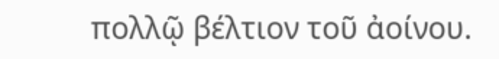πολλῷ βέλτιον τοῦ ἀοίνου.